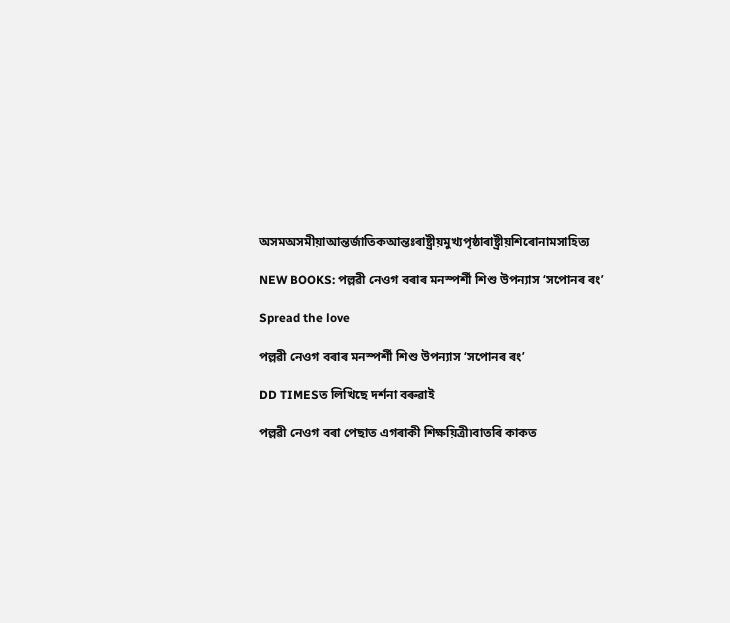অসমঅসমীয়াআন্তর্জাতিকআন্তঃৰাষ্ট্ৰীয়মুখ্যপৃষ্ঠাৰাষ্ট্ৰীয়শিৰোনামসাহিত্য

NEW BOOKS: পল্লৱী নেওগ বৰাৰ মনস্পৰ্শী শিশু উপন্যাস ‘সপোনৰ ৰং’

Spread the love

পল্লৱী নেওগ বৰাৰ মনস্পৰ্শী শিশু উপন্যাস ‘সপোনৰ ৰং’

DD TIMESত লিখিছে দৰ্শনা বৰুৱাই

পল্লৱী নেওগ বৰা পেছাত এগৰাকী শিক্ষয়িত্ৰী৷বাতৰি কাকত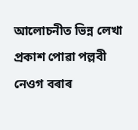আলোচনীত ভিন্ন লেখা প্ৰকাশ পোৱা পল্লবী নেওগ বৰাৰ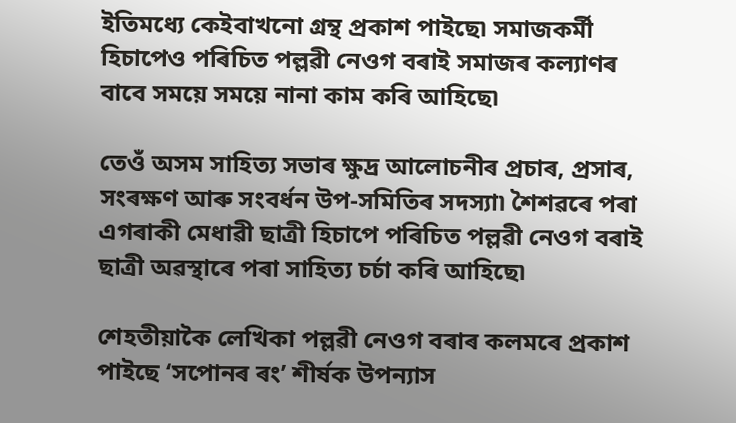ইতিমধ্যে কেইবাখনো গ্ৰন্থ প্ৰকাশ পাইছে৷ সমাজকৰ্মী হিচাপেও পৰিচিত পল্লৱী নেওগ বৰাই সমাজৰ কল্যাণৰ বাবে সময়ে সময়ে নানা কাম কৰি আহিছে৷

তেওঁ অসম সাহিত্য সভাৰ ক্ষুদ্ৰ আলোচনীৰ প্ৰচাৰ, প্ৰসাৰ, সংৰক্ষণ আৰু সংবৰ্ধন উপ-সমিতিৰ সদস্যা৷ শৈশৱৰে পৰা এগৰাকী মেধাৱী ছাত্ৰী হিচাপে পৰিচিত পল্লৱী নেওগ বৰাই ছাত্ৰী অৱস্থাৰে পৰা সাহিত্য চৰ্চা কৰি আহিছে৷

শেহতীয়াকৈ লেখিকা পল্লৱী নেওগ বৰাৰ কলমৰে প্ৰকাশ পাইছে ‘সপোনৰ ৰং’ শীৰ্ষক উপন্যাস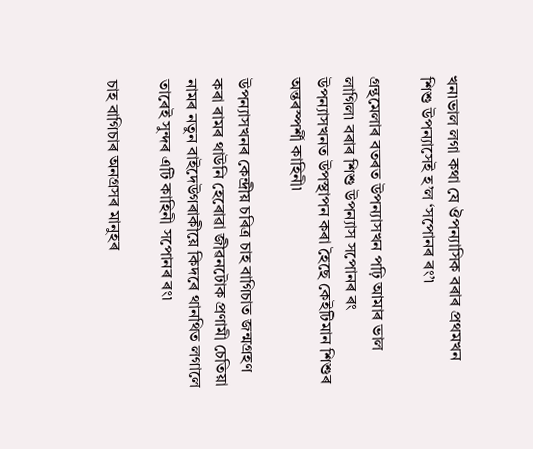খন৷ভাল লগা কথা যে ঔপন্যাসিক বৰাৰ প্ৰথমখন শিশু উপন্যাসেই হ’ল ‘সপোনৰ ৰং’৷

গ্ৰন্থমেলাৰ বতৰত উপন্যাসখন পঢ়ি আমাৰ ভাল লাগিল৷ বৰাৰ শিশু উপন্যাস সপোনৰ ৰং উপন্যাসখনত উপস্থাপন কৰা হৈছে কেইটিমান শিশুৰ অন্তৰস্পৰ্শী কাহিনী৷

উপন্যাসখনৰ কেন্দ্ৰীয় চৰিত্ৰ চাহ বাগিচাত জন্মগ্ৰহণ কৰা ৰামৰ থাউনি হেৰোৱা জীৱনটোক প্ৰণামী চেতিয়া নামৰ নতুন বাইদেউগৰাকীয়ে কিদৰে থানথিত লগালে তাৰেই সুন্দৰ এটি কাহিনী সপোনৰ ৰং৷

চাহ বাগিচাৰ অনগ্ৰসৰ মানুহৰ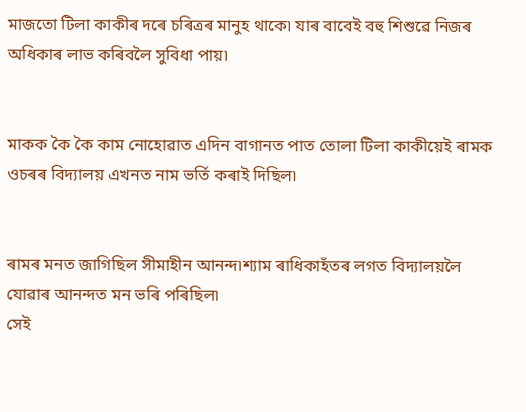মাজতো টিলা কাকীৰ দৰে চৰিত্ৰৰ মানুহ থাকে৷ যাৰ বাবেই বহু শিশুৱে নিজৰ অধিকাৰ লাভ কৰিবলৈ সুবিধা পায়৷


মাকক কৈ কৈ কাম নোহোৱাত এদিন বাগানত পাত তোলা টিলা কাকীয়েই ৰামক ওচৰৰ বিদ্যালয় এখনত নাম ভৰ্তি কৰাই দিছিল৷


ৰামৰ মনত জাগিছিল সীমাহীন আনন্দ৷শ্যাম ৰাধিকাহঁতৰ লগত বিদ্যালয়লৈ যোৱাৰ আনন্দত মন ভৰি পৰিছিল৷
সেই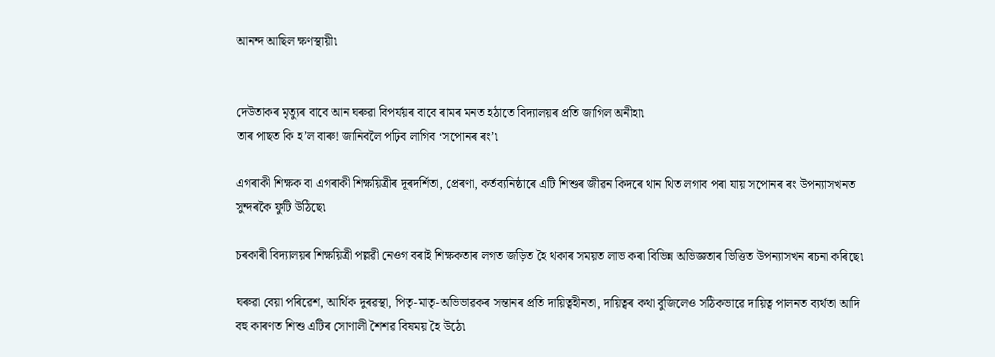আনন্দ আছিল ক্ষণস্থায়ী৷


দেউতাকৰ মৃত্যুৰ বাবে আন ঘৰুৱা বিপৰ্যয়ৰ বাবে ৰামৰ মনত হঠাতে বিদ্যালয়ৰ প্ৰতি জাগিল অনীহা৷
তাৰ পাছত কি হ’ল বাৰু! জানিবলৈ পঢ়িব লাগিব ‘সপোনৰ ৰং’৷

এগৰাকী শিক্ষক বা এগৰাকী শিক্ষয়িত্ৰীৰ দূৰদৰ্শিতা, প্ৰেৰণা, কৰ্তব্যনিষ্ঠাৰে এটি শিশুৰ জীৱন কিদৰে থান থিত লগাব পৰা যায় সপোনৰ ৰং উপন্যাসখনত সুন্দৰকৈ ফুটি উঠিছে৷

চৰকাৰী বিদ্যালয়ৰ শিক্ষয়িত্ৰী পল্লৱী নেওগ বৰাই শিক্ষকতাৰ লগত জড়িত হৈ থকাৰ সময়ত লাভ কৰা বিভিন্ন অভিজ্ঞতাৰ ভিত্তিত উপন্যাসখন ৰচনা কৰিছে৷

ঘৰুৱা বেয়া পৰিৱেশ, আৰ্থিক দুৰৱস্থা, পিতৃ-মাতৃ-অভিভাৱকৰ সন্তানৰ প্ৰতি দায়িত্বহীনতা, দায়িত্বৰ কথা বুজিলেও সঠিকভাৱে দায়িত্ব পালনত ব্যৰ্থতা আদি বহু কাৰণত শিশু এটিৰ সোণালী শৈশৱ বিষময় হৈ উঠে৷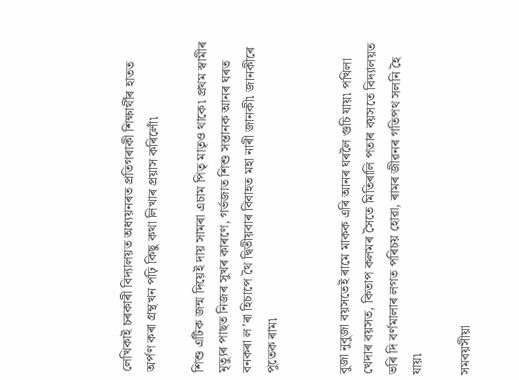লেখিকাই চৰকাৰী বিদ্যালয়ত অধ্যয়নৰত প্ৰতিগৰাকী শিক্ষাৰ্থীৰ হাতত অৰ্পণ কৰা গ্ৰন্থখন পঢ়ি কিছু কথা লিখাৰ প্ৰয়াস কৰিলোঁ৷

শিশু এটিক জন্ম দিয়েই দায় সামৰা এচাম পিতৃ মাতৃও থাকে৷ প্ৰথম স্বামীৰ মৃত্যুৰ পাছত নিজৰ সুখৰ কাৰণে, গৰ্ভজাত শিশু সন্তানক আনৰ ঘৰত বনকৰা ল’ৰা হিচাপে থৈ দ্বিতীয়বাৰ বিবাহত মহা নাৰী জানকী৷ জানকীৰে পুতেক ৰাম৷


বুজা নুবুজা বয়সতেই ৰামে মাকক এৰি আনৰ ঘৰলৈ গুচি যায়৷ পখিলা খেদাৰ বয়সত, কিতাপ কলমৰ সৈতে মিতিৰালি পতাৰ বয়সতে বিদ্যালয়ত ভৰি দি বৰ্ণমালাৰ লগত পৰিচয় হোৱা, ৰামৰ জীৱনৰ গতিপথ সলনি হৈ যায়৷

সমবয়সীয়া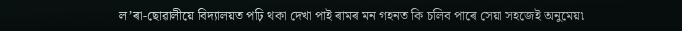ল’ৰা-ছোৱালীয়ে বিদ্যালয়ত পঢ়ি থকা দেখা পাই ৰামৰ মন গহনত কি চলিব পাৰে সেয়া সহজেই অনুমেয়৷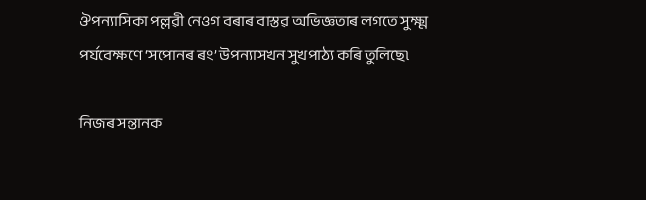ঔপন্যাসিকা পল্লৱী নেওগ বৰাৰ বাস্তৱ অভিজ্ঞতাৰ লগতে সুক্ষ্ম পৰ্যবেক্ষণে ‘সপোনৰ ৰং’ উপন্যাসখন সুখপাঠ্য কৰি তুলিছে৷

নিজৰ সন্তানক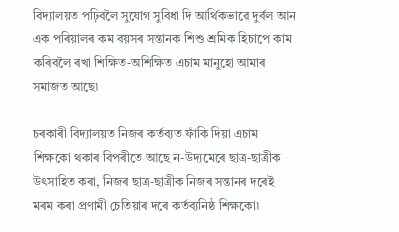বিদ্যালয়ত পঢ়িবলৈ সুযোগ সুবিধা দি আৰ্থিকভাৱে দুৰ্বল আন এক পৰিয়ালৰ কম বয়সৰ সন্তানক শিশু শ্ৰমিক হিচাপে কাম কৰিবলৈ ৰখা শিক্ষিত-অশিক্ষিত এচাম মানুহো আমাৰ সমাজত আছে৷

চৰকাৰী বিদ্যালয়ত নিজৰ কৰ্তব্যত ফাঁকি দিয়া এচাম শিক্ষকো থকাৰ বিপৰীতে আছে ন-উদ্যমেৰে ছাত্ৰ-ছাত্ৰীক উৎসাহিত কৰা, নিজৰ ছাত্ৰ-ছাত্ৰীক নিজৰ সন্তানৰ দৰেই মৰম কৰা প্ৰণামী চেতিয়াৰ দৰে কৰ্তব্যনিষ্ঠ শিক্ষকো৷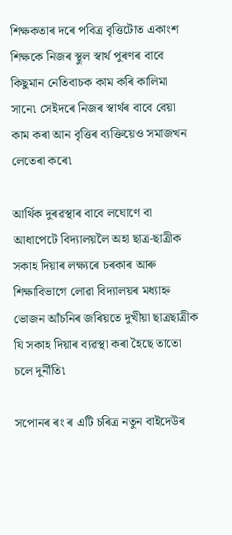শিক্ষকতাৰ দৰে পবিত্ৰ বৃত্তিটোত একাংশ শিক্ষকে নিজৰ স্থুল স্বাৰ্থ পুৰণৰ বাবে কিছুমান নেতিবাচক কাম কৰি কালিমা সানে৷ সেইদৰে নিজৰ স্বাৰ্থৰ বাবে বেয়া কাম কৰা আন বৃত্তিৰ ব্যক্তিয়েও সমাজখন লেতেৰা কৰে৷

আৰ্থিক দুৰৱস্থাৰ বাবে লঘোণে বা আধাপেটে বিদ্যালয়লৈ অহা ছাত্ৰ-ছাত্ৰীক সকাহ দিয়াৰ লক্ষ্যৰে চৰকাৰ আৰু শিক্ষাবিভাগে লোৱা বিদ্যালয়ৰ মধ্যাহ্ন ভোজন আঁচনিৰ জৰিয়তে দুখীয়া ছাত্ৰছাত্ৰীক যি সকাহ দিয়াৰ ব্যৱস্থা কৰা হৈছে তাতো চলে দুৰ্নীতি৷

সপোনৰ ৰং ৰ এটি চৰিত্ৰ নতুন বাইদেউৰ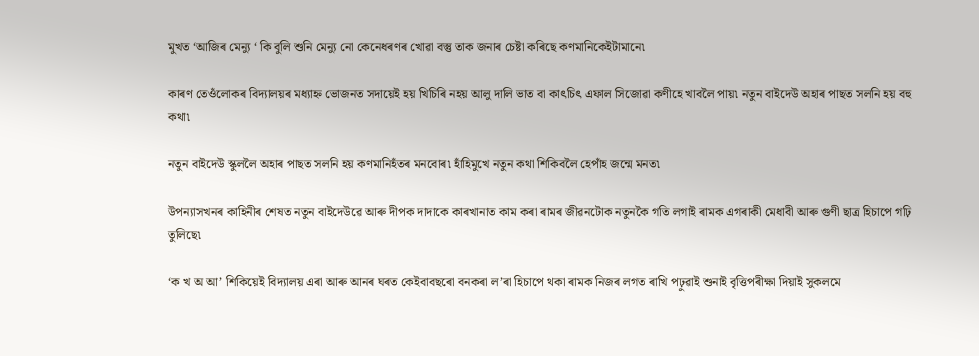মুখত ‘আজিৰ মেন্যু ‘ কি বুলি শুনি মেন্যু নো কেনেধৰণৰ খোৱা বস্তু তাক জনাৰ চেষ্টা কৰিছে কণমানিকেইটামানে৷

কাৰণ তেওঁলোকৰ বিদ্যালয়ৰ মধ্যাহ্ন ভোজনত সদায়েই হয় খিচিৰি নহয় আলু দালি ভাত বা কাৎচিৎ এফাল সিজোৱা কণীহে খাবলৈ পায়৷ নতুন বাইদেউ অহাৰ পাছত সলনি হয় বহু কথা৷

নতুন বাইদেউ স্কুললৈ অহাৰ পাছত সলনি হয় কণমানিহঁতৰ মনবোৰ৷ হাঁহিমুখে নতুন কথা শিকিবলৈ হেপাঁহ জন্মে মনত৷

উপন্যাসখনৰ কাহিনীৰ শেষত নতুন বাইদেউৱে আৰু দীপক দাদাকে কাৰখানাত কাম কৰা ৰামৰ জীৱনটোক নতুনকৈ গতি লগাই ৰামক এগৰাকী মেধাবী আৰু গুণী ছাত্ৰ হিচাপে গঢ়ি তুলিছে৷

‘ক খ অ আ’ শিকিয়েই বিদ্যালয় এৰা আৰু আনৰ ঘৰত কেইবাবছৰো বনকৰা ল’ৰা হিচাপে থকা ৰামক নিজৰ লগত ৰাখি পঢ়ুৱাই শুনাই বৃত্তিপৰীক্ষা দিয়াই সুকলমে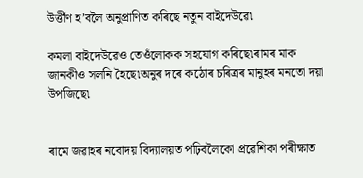উৰ্ত্তীণ হ’বলৈ অনুপ্ৰাণিত কৰিছে নতুন বাইদেউৱে৷

কমলা বাইদেউৱেও তেওঁলোকক সহযোগ কৰিছে৷ৰামৰ মাক জানকীও সলনি হৈছে৷অনুৰ দৰে কঠোৰ চৰিত্ৰৰ মানুহৰ মনতো দয়া উপজিছে৷


ৰামে জৱাহৰ নবোদয় বিদ্যালয়ত পঢ়িবলৈকো প্ৰৱেশিকা পৰীক্ষাত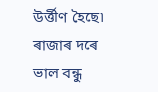উৰ্ত্তীণ হৈছে৷ ৰাজাৰ দৰে ভাল বন্ধু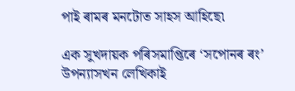পাই ৰামৰ মনটোত সাহস আহিছে৷

এক সুখদায়ক পৰিসমাপ্তিৰে ‘সপোনৰ ৰং’ উপন্যাসখন লেখিকাই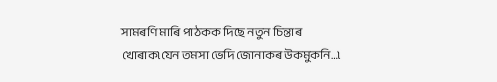সামৰণি মাৰি পাঠকক দিছে নতুন চিন্তাৰ খোৰাক৷যেন তমসা ভেদি জোনাকৰ উকমুকনি…৷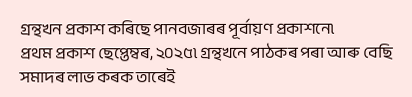গ্ৰন্থখন প্ৰকাশ কৰিছে পানবজাৰৰ পূৰ্বায়ণ প্ৰকাশনে৷
প্ৰথম প্ৰকাশ ছেপ্তেম্বৰ, ২০২৫৷ গ্ৰন্থখনে পাঠকৰ পৰা আৰু বেছি সমাদৰ লাভ কৰক তাৰেই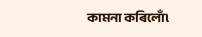কামনা কৰিলোঁ৷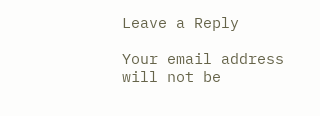Leave a Reply

Your email address will not be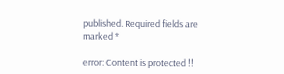published. Required fields are marked *

error: Content is protected !!